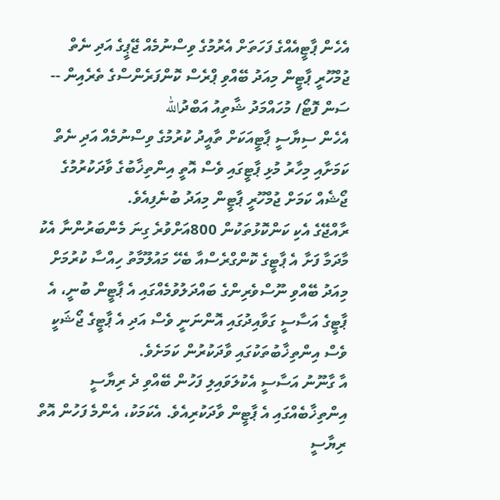އެހެން ޕާޓީއެއްގެ ފަހަތަށް އެރުމުގެ ވިސްނުމެއް ޖޭޕީގެ އަދި ނެތް
ޖުމްހޫރީ ޕާޓީން މިއަދު ބޭއްވި ޕްރެސް ކޮންފަރެންސްގެ ތެރެއިން -- ސަން ފޮޓޯ/ މުހައްމަދު ޝާތިއު އަބްދުالله
އެހެން ސިޔާސީ ޕާޓީއަކަށް ތާއީދު ކުރުމުގެ ވިސްނުމެއް އަދި ނެތް ކަމަށާއި މިހާރު މުޅި ޕާޓީގައި ވެސް އޮތީ އިންތިޚާބުގެ ވާދަކުރުމުގެ ޖޯޝެއް ކަމަށް ޖުމްހޫރީ ޕާޓީން މިއަދު ބުނެފިއެވެ.
ރާއްޖޭގެ އެކި ކަންކޮޅުތަކުން 800އަށްވުރެ ގިނަ މެންބަރުންނާ އެކު މާދަމާ ފަށާ އެ ޕާޓީގެ ކޮންގްރެސްއާ ބެހޭ މައުލޫމާތު ހިއްސާ ކުރުމަށް މިއަދު ބޭއްވި ނޫސްވެރިންގެ ބައްދަލުވުމެއްގައި އެ ޕާޓީން ބުނީ، އެ ޕާޓީގެ އަސާސީ ގަވާއިދުގައި އޮންނަނީ ވެސް އަދި އެ ޕާޓީގެ ޖޯޝަކީ ވެސް އިންތިޚާބުތަކުގައި ވާދަކުރުން ކަމަށެވެ.
އާ ގާނޫނު އަސާސީ އެކުލަވައިލި ފަހުން ބޭއްވި ދެ ރިޔާސީ އިންތިޚާބެއްގައި އެ ޕާޓީން ވާދަކުރިއެވެ. އެކަމަކު، އެންމެ ފަހުން އޮތް ރިޔާސީ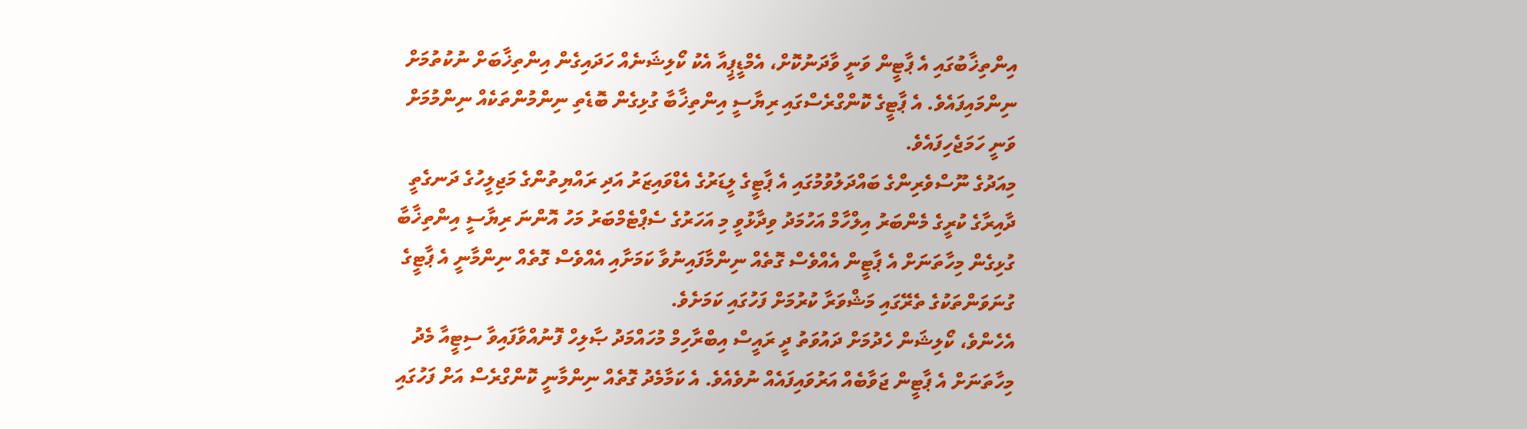އިންތިޚާބުގައި އެ ޕާޓީން ވަނީ ވާދަނުކޮށް، އެމްޑީޕީއާ އެކު ކޯލިޝަނެއް ހަދައިގެން އިންތިޚާބަށް ނުކުތުމަށް ނިންމައިފައެވެ. އެ ޕާޓީގެ ކޮންގްރެސްގައި ރިޔާސީ އިންތިޚާބާ ގުޅިގެން ބޮޑެތި ނިންމުންތަކެއް ނިންމުމަށް ވަނީ ހަމަޖެހިފައެވެ.
މިއަދުގެ ނޫސްވެރިންގެ ބައްދަލުވުމުގައި އެ ޕާޓީގެ ލީޑަރުގެ އެޑްވައިޒަރު އަދި ރައްޔިތުންގެ މަޖިލީހުގެ ދަނގެތީ ދާއިރާގެ ކުރީގެ މެންބަރު އިލްހާމް އަހުމަދު ވިދާޅުވީ މި އަހަރުގެ ސެޕްޓެމްބަރު މަހު އޮންނަ ރިޔާސީ އިންތިޚާބާ ގުޅިގެން މިހާތަނަށް އެ ޕާޓީން އެއްވެސް ގޮތެއް ނިންމާފައިނުވާ ކަމަށާއި އެއްވެސް ގޮތެއް ނިންމާނީ އެ ޕާޓީގެ ގުނަވަންތަކުގެ ތެރޭގައި މަޝްވަރާ ކުރުމަށް ފަހުގައި ކަމަށެވެ.
އެހެންވެ، ކޯލިޝަން ހެދުމަށް ދައުވަތު ދީ ރައީސް އިބްރާހިމް މުހައްމަދު ޞާލިހް ފޮނުއްވާފައިވާ ސިޓީއާ މެދު މިހާތަނަށް އެ ޕާޓީން ޖަވާބެއް އަރުވައިފައެއް ނުވެއެވެ. އެ ކަމާމެދު ގޮތެއް ނިންމާނީ ކޮންގްރެސް އަށް ފަހުގައި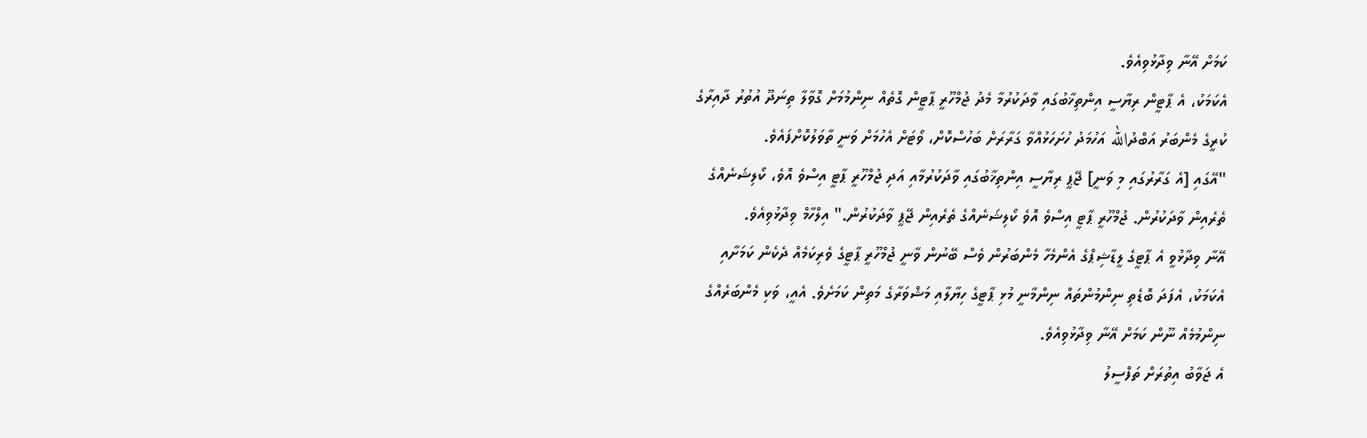ކަމަށް އޭނާ ވިދާޅުވިއެވެ.
އެކަމަކު، އެ ޕާޓީން ރިޔާސީ އިންތިޚާބުގައި ވާދަކުރުމާ މެދު ޖުމްހޫރީ ޕާޓީން ގޮތެއް ނިންމުމަށް ގޮވާލާ ތިނަދޫ އުތުރު ދާއިރާގެ ކުރީގެ މެންބަރު އަބްދުالله އަހުމަދު ހުށަހަޅުއްވާ ގަރާރަށް ބަހުސްކޮށް، ވޯޓަށް އެހުމަށް ވަނީ ތާވަލުކޮށްފައެވެ.
"އޭގައި [އެ ގަރާރުގައި މި ވަނީ] ޖޭޕީ ރިޔާސީ އިންތިޚާބުގައި ވާދަކުރުމާއި އަދި ޖުމްހޫރީ ޕާޓީ އިސްވެ އޮވެ، ކޯލިޝަނެއްގެ ތެރެއިން ވާދަކުރުން. ޖުމްހޫރީ ޕާޓީ އިސްވެ އޮވެ ކޯލިޝަނެއްގެ ތެރެއިން ޖޭޕީ ވާދަކުރުން." އިލްހާމް ވިދާޅުވިއެވެ.
އޭނާ ވިދާޅުވީ އެ ޕާޓީގެ ލީޑާޝިޕްގެ އެންމެހާ މެންބަރުން ވެސް ބޭނުން ވާނީ ޖުމްހޫރީ ޕާޓީގެ ވެރިކަމެއް ދެކެން ކަމަށާއި އެކަމަކު، އެފަދަ ބޮޑެތި ނިންމުންތައް ނިންމާނީ މުޅި ޕާޓީގެ ހިޔާލާއި މަޝްވަރާގެ މަތިން ކަމަށެވެ. އެއީ، ވަކި މެންބަރެއްގެ ނިންމުމެއް ނޫން ކަމަށް އޭނާ ވިދާޅުވިއެވެ.
އެ ޖަވާބު އިތުރަށް ތަފްސީލު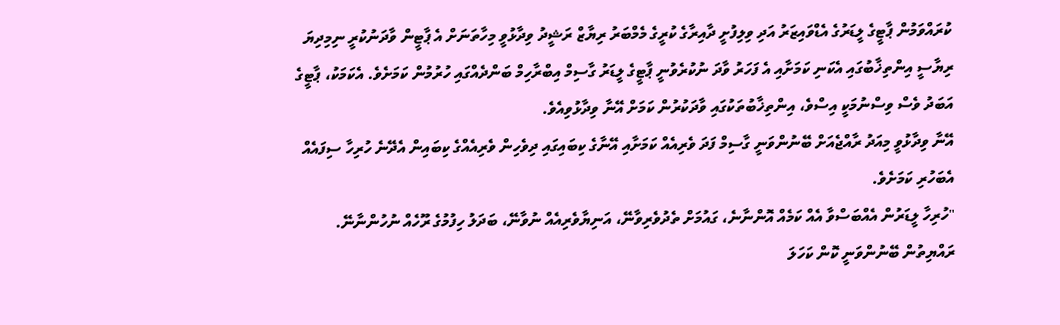ކުރައްވަމުން ޕާޓީގެ ލީޑަރުގެ އެޑްވައިޒަރު އަދި ވިލިފުށީ ދާއިރާގެ ކުރީގެ މެމްބަރު ރިޔާޒް ރަޝީދު ވިދާޅުވީ މިހާތަނަށް އެ ޕާޓީން ވާދަނުކުރީ ނިމިދިޔަ ރިޔާސީ އިންތިޚާބުގައި އެކަނި ކަމަށާއި އެ ފަހަރު ވާދަ ނުކުރެވުނީ ޕާޓީގެ ލީޑަރު ގާސިމް އިބްރާހިމް ބަންދެއްގައި ހުރުމުން ކަމަށެވެ. އެކަމަކު، ޕާޓީގެ އަބަދު ވެސް ވިސްނުމަކީ އިސްވެ، އިންތިޚާބުތަކުގައި ވާދަކުރުން ކަމަށް އޭނާ ވިދާޅުވިއެވެ.
އޭނާ ވިދާޅުވީ މިއަދު ރާއްޖެއަށް ބޭނުންވަނީ ގާސިމް ފަދަ ވެރިއެއް ކަމަށާއި އޭނާގެ ކިބައިގައި ދިވެހިން ވެރިއެއްގެ ކިބައިން އެދޭނެ ހުރިހާ ސިފައެއް އެބަހުރި ކަމަށެވެ.
"ހުރިހާ ލީޑަރުން އެއްބަސްވާ އެއް ކަމެއް އޮންނާނެ، ގައުމަށް ތެދުވެރިވާނޭ، އަނިޔާވެރިއެއް ނުވާނޭ، ބަދަލު ހިފުމުގެ ރޫހެއް ނުހުންނާނޭ. ރައްޔިތުން ބޭނުންވަނީ ކޮން ކަހަލަ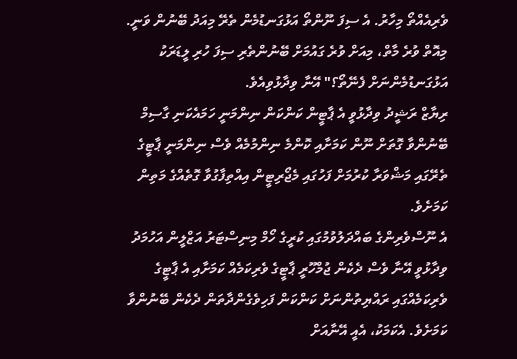ވެރިއެއްތޯ މިހާރު. އެ ސިފަ ނޫންތޯ އަޅުގަނޑުމެން ތެރޭ މިއަދު ބޭނުން ވަނީ. މިއޮތް ވުރެ މާތް، މިއަށް ވުރެ ގައުމަށް ބޭނުންތެރި ސިފަ ހުރި ލީޑަރަކު އަޅުގަނޑުމެންނަށް ފެނޭތޯ؟" އޭނާ ވިދާޅުވިއެވެ.
ރިޔާޒް ރަޝީދު ވިދާޅުވީ އެ ޕާޓީން ކަންކަން ނިންމަނީ ހަމައެކަނި ގާސިމް ބޭނުންވާ ގޮތަށް ނޫން ކަމަށާއި ކޮންމެ ނިންމުމެއް ވެސް ނިންމަނީ ޕާޓީގެ ތެރޭގައި މަޝްވަރާ ކުރުމަށް ފަހުގައި މެޖޯރިޓީން އިއްތިފާގުވާ ގޮތެއްގެ މަތިން ކަމަށެވެ.
އެ ނޫސްވެރިންގެ ބައްދަލުވުމުގައި ކުރީގެ ހޯމް މިނިސްޓަރު އަޒްލީން އަހުމަދު ވިދާޅުވީ އޭނާ ވެސް ދެކެން ޖުމްހޫރީ ޕާޓީގެ ވެރިކަމެއް ކަމަށާއި އެ ޕާޓީގެ ވެރިކަމެއްގައި ރައްޔިތުންނަށް ކަންކަން ފަހިވެގެންދާތަން ދެކެން ބޭނުންވާ ކަމަށެވެ. އެކަމަކު، އެއީ އޭނާއަށް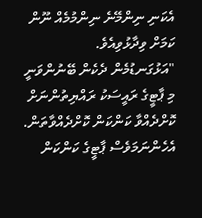އެކަނި ނިންމޭނެ ނިންމުމެއް ނޫން ކަމަށް ވިދާޅުވިއެވެ.
"އަޅުގަނޑުމެން ދެކެން ބޭނުންވަނީ މި ޕާޓީގެ ރައީސަކު ރައްޔިތުންނަށް ކޮށްދެއްވާ ކަންކަން ކޮށްދެއްވާތަން. އެހެންނަމަވެސް ޕާޓީގެ ކަންކަން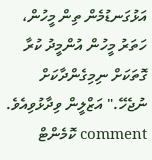އަޅުގަނޑުމެން ތިން މީހުން، ހަތަރު މީހުން އުންމީދު ކުރާ ގޮތަކަށް ނިމިގެންދާކަށް ނުޖެހޭ." އަޒްލީން ވިދާޅުވިއެވެ.
comment ކޮމެންޓް